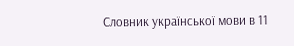Словник української мови в 11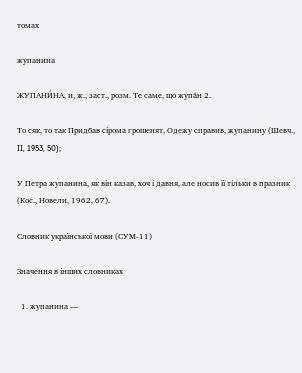томах

жупанина

ЖУПАНИ́НА, и, ж., заст., розм. Те саме, що жупа́н 2.

То сяк, то так Придбав сірома грошенят, Одежу справив, жупанину (Шевч., II, 1953, 50);

У Петра жупанина, як він казав, хоч і давня, але носив її тільки в празник (Кос., Новели, 1962, 67).

Словник української мови (СУМ-11)

Значення в інших словниках

  1. жупанина —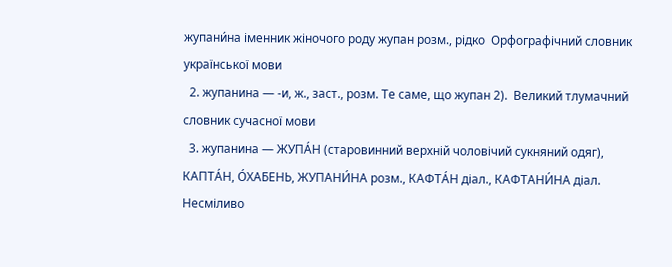жупани́на іменник жіночого роду жупан розм., рідко  Орфографічний словник української мови
  2. жупанина — -и, ж., заст., розм. Те саме, що жупан 2).  Великий тлумачний словник сучасної мови
  3. жупанина — ЖУПА́Н (старовинний верхній чоловічий сукняний одяг), КАПТА́Н, О́ХАБЕНЬ, ЖУПАНИ́НА розм., КАФТА́Н діал., КАФТАНИ́НА діал. Несміливо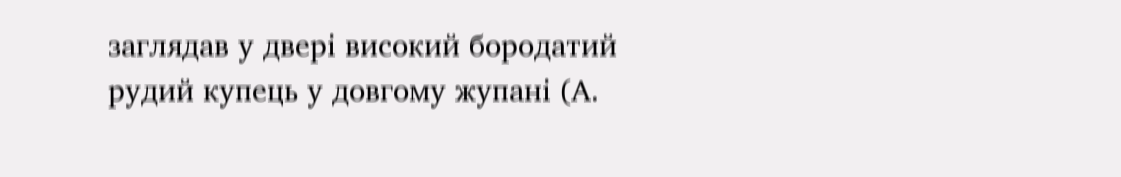заглядав у двері високий бородатий рудий купець у довгому жупані (А.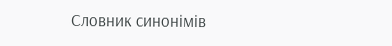Словник синонімів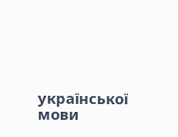української мови